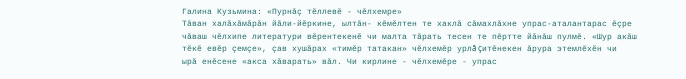Галина Кузьмина: «Пурнăç тĕллевĕ - чĕлхемре»
Тăван халăхăмăрăн йăли-йĕркине, ылтăн- кĕмĕлтен те хаклă сăмахлăхне упрас-аталантарас ĕçре чăваш чĕлхипе литератури вĕрентекенĕ чи малта тăрать тесен те пĕртте йăнăш пулмĕ. «Шур акăш тĕкĕ евĕр çемçе», çав хушăрах «тимĕр татакан» чĕлхемĕр урлă çитĕнекен ăрура этемлĕхĕн чи ырă енĕсене «акса хăварать» вăл. Чи кирлине - чĕлхемĕре - упрас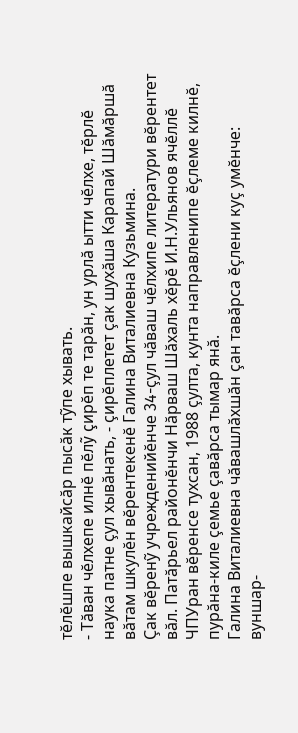тĕлĕшпе вышкайсăр пысăк тỹпе хывать.
- Тăван чĕлхепе илнĕ пĕлỹ çирĕп те тарăн, ун урлă ытти чĕлхе, тĕрлĕ наука патне çул хывăнать, - çирĕплетет çак шухăша Карапай Шăмăршă вăтам шкулĕн вĕрентекенĕ Галина Виталиевна Кузьмина.
Çак вĕренỹ учрежденийĕнче 34-çул чăваш чĕлхипе литератури вĕрентет вăл. Патăрьел районĕнчи Нăрваш Шăхаль хĕрĕ И.Н.Ульянов ячĕллĕ ЧПУран вĕренсе тухсан, 1988 çулта, кунта направленипе ĕçлеме килнĕ, пурăна-киле çемье çавăрса тымар янă.
Галина Виталиевна чăвашлăхшăн çан тавăрса ĕçлени куç умĕнче: вуншар-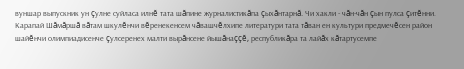вуншар выпускник ун çулне суйласа илнĕ тата шăпине журналистикăпа çыхăнтарнă. Чи хакли - чăн-чăн çын пулса çитĕнни. Карапай Шăмăршă вăтам шкулĕнчи вĕренекенсем чăвашчĕлхипе литератури тата тăван ен культури предмечĕсен район шайĕнчи олимпиадисенче çулсеренех малти вырăнсене йышăнаççĕ, республикăра та лайăх кăтартусемпе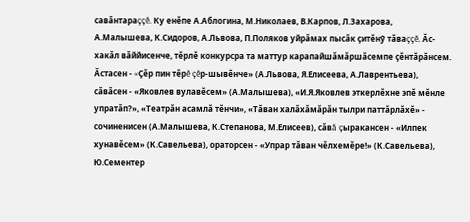савăнтараççĕ. Ку енĕпе А.Аблогина, М.Николаев, В.Карпов, Л.Захарова, А.Малышева, К.Сидоров, А.Львова, П.Поляков уйрăмах пысăк çитĕнỹ тăваççĕ. Ăс-хакăл вăййисенче, тĕрлĕ конкурсра та маттур карапайшăмăршăсемпе çĕнтăрăнсем. Ăстасен - «Çĕр пин тĕрĕ çĕр-шывĕнче» (А.Львова, Я.Елисеева, А.Лаврентьева), сăвăсен - «Яковлев вулавĕсем» (А.Малышева), «И.Я.Яковлев эткерлĕхне эпĕ мĕнле упратăп?», «Театрăн асамлă тĕнчи», «Тăван халăхăмăрăн тылри паттăрлăхĕ» - сочиненисен (А.Малышева, К.Степанова, М.Елисеев), сăвă çыракансен - «Илпек хунавĕсем» (К.Савельева), ораторсен - «Упрар тăван чĕлхемĕре!» (К.Савельева), Ю.Сементер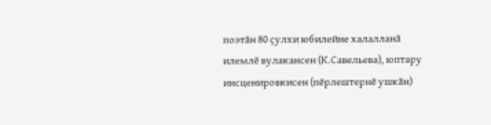поэтăн 80 çулхи юбилейне халалланă илемлĕ вулакансен (К.Савельева), юптару инсценировкисен (пĕрлештернĕ ушкăн)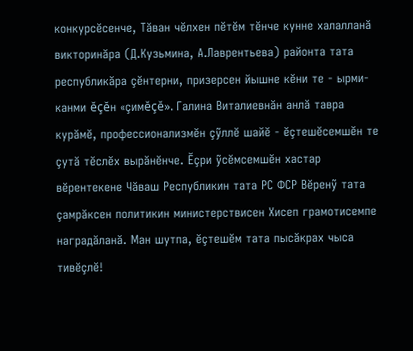конкурсĕсенче, Тăван чĕлхен пĕтĕм тĕнче кунне халалланă викторинăра (Д.Кузьмина, А.Лаврентьева) районта тата республикăра çĕнтерни, призерсен йышне кĕни те - ырми-канми ĕçĕн «çимĕçĕ». Галина Виталиевнăн анлă тавра курăмĕ, профессионализмĕн çỹллĕ шайĕ - ĕçтешĕсемшĕн те çутă тĕслĕх вырăнĕнче. Ĕçри ỹсĕмсемшĕн хастар вĕрентекене Чăваш Республикин тата РС ФСР Вĕренỹ тата çамрăксен политикин министерствисен Хисеп грамотисемпе наградăланă. Ман шутпа, ĕçтешĕм тата пысăкрах чыса тивĕçлĕ!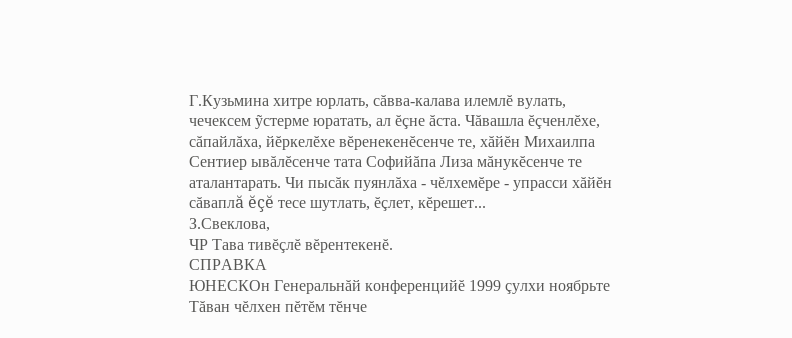Г.Кузьмина хитре юрлать, сăвва-калава илемлĕ вулать, чечексем ỹстерме юратать, ал ĕçне ăста. Чăвашла ĕçченлĕхе, сăпайлăха, йĕркелĕхе вĕренекенĕсенче те, хăйĕн Михаилпа Сентиер ывăлĕсенче тата Софийăпа Лиза мăнукĕсенче те аталантарать. Чи пысăк пуянлăха - чĕлхемĕре - упрасси хăйĕн сăваплă ĕçĕ тесе шутлать, ĕçлет, кĕрешет...
З.Свеклова,
ЧР Тава тивĕçлĕ вĕрентекенĕ.
СПРАВКА
ЮНЕСКОн Генеральнăй конференцийĕ 1999 çулхи ноябрьте Тăван чĕлхен пĕтĕм тĕнче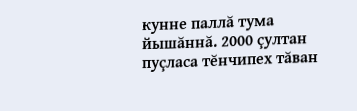кунне паллă тума йышăннă. 2000 çултан пуçласа тĕнчипех тăван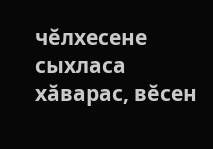чĕлхесене сыхласа хăварас, вĕсен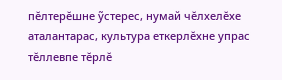пĕлтерĕшне ỹстерес, нумай чĕлхелĕхе аталантарас, культура еткерлĕхне упрас тĕллевпе тĕрлĕ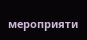мероприяти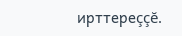ирттереççĕ.